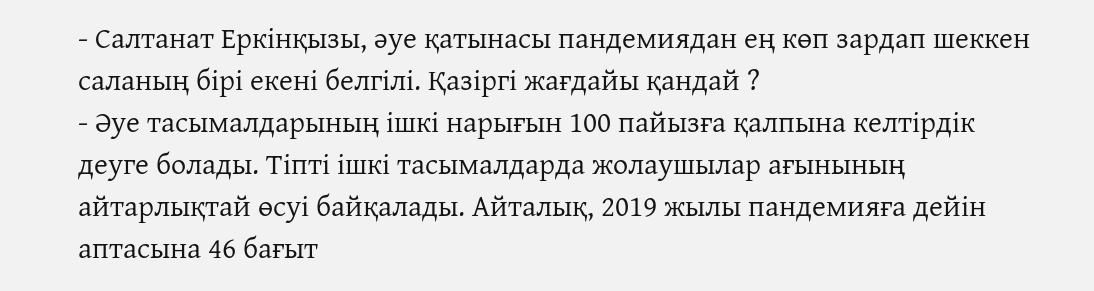- Салтанат Еркінқызы, әуе қатынасы пандемиядан ең көп зардап шеккен саланың бірі екені белгілі. Қазіргі жағдайы қандай ?
- Әуе тасымалдарының ішкі нарығын 100 пайызға қалпына келтірдік деуге болады. Тіпті ішкі тасымалдарда жолаушылар ағынының айтарлықтай өсуі байқалады. Айталық, 2019 жылы пандемияға дейін аптасына 46 бағыт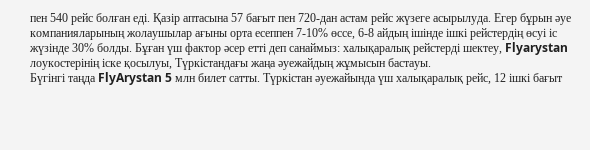пен 540 рейс болған еді. Қазір аптасына 57 бағыт пен 720-дан астам рейс жүзеге асырылуда. Егер бұрын әуе компанияларының жолаушылар ағыны орта есеппен 7-10% өссе, 6-8 айдың ішінде ішкі рейстердің өсуі іс жүзінде 30% болды. Бұған үш фактор әсер етті деп санаймыз: халықаралық рейстерді шектеу, Flyarystan лоукостерінің іске қосылуы, Түркістандағы жаңа әуежайдың жұмысын бастауы.
Бүгінгі таңда FlyArystan 5 млн билет сатты. Түркістан әуежайында үш халықаралық рейс, 12 ішкі бағыт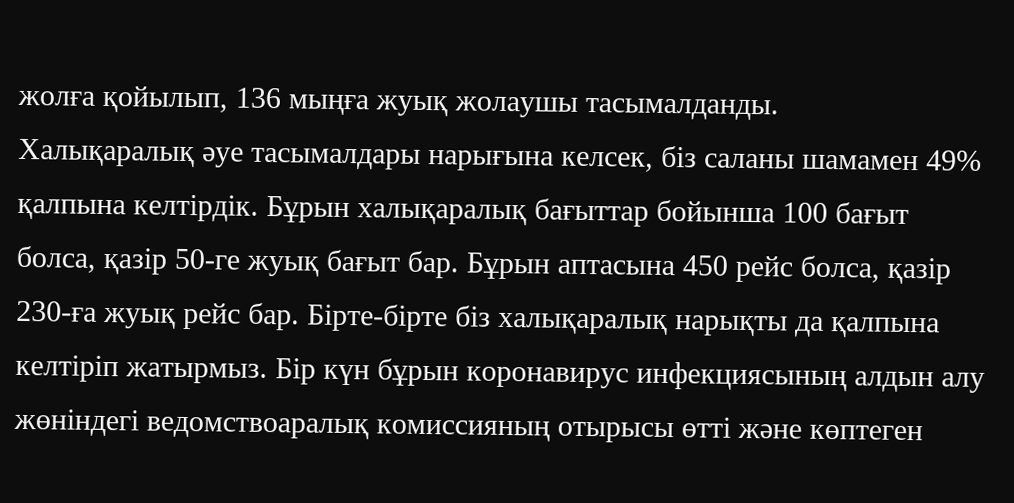жолға қойылып, 136 мыңға жуық жолаушы тасымалданды.
Халықаралық әуе тасымалдары нарығына келсек, біз саланы шамамен 49% қалпына келтірдік. Бұрын халықаралық бағыттар бойынша 100 бағыт болса, қазір 50-ге жуық бағыт бар. Бұрын аптасына 450 рейс болса, қазір 230-ға жуық рейс бар. Бірте-бірте біз халықаралық нарықты да қалпына келтіріп жатырмыз. Бір күн бұрын коронавирус инфекциясының алдын алу жөніндегі ведомствоаралық комиссияның отырысы өтті және көптеген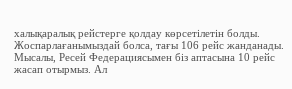халықаралық рейстерге қолдау көрсетілетін болды. Жоспарлағанымыздай болса, тағы 106 рейс жанданады.
Мысалы, Ресей Федерациясымен біз аптасына 10 рейс жасап отырмыз. Ал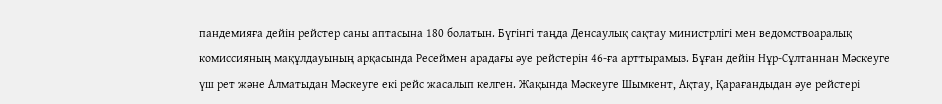пандемияға дейін рейстер саны аптасына 180 болатын. Бүгінгі таңда Денсаулық сақтау министрлігі мен ведомствоаралық комиссияның мақұлдауының арқасында Ресеймен арадағы әуе рейстерін 46-ға арттырамыз. Бұған дейін Нұр-Сұлтаннан Мәскеуге үш рет және Алматыдан Мәскеуге екі рейс жасалып келген. Жақында Мәскеуге Шымкент, Ақтау, Қарағандыдан әуе рейстері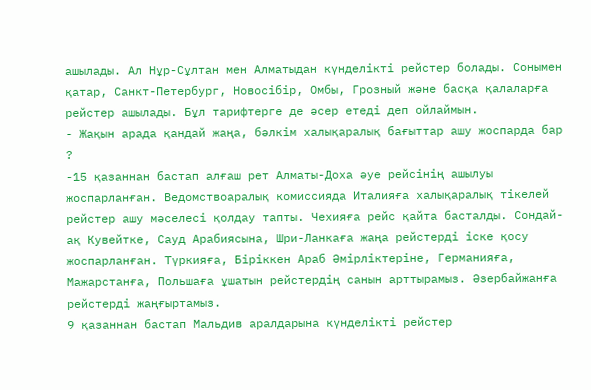ашылады. Ал Нұр-Сұлтан мен Алматыдан күнделікті рейстер болады. Сонымен қатар, Санкт-Петербург, Новосібір, Омбы, Грозный және басқа қалаларға рейстер ашылады. Бұл тарифтерге де әсер етеді деп ойлаймын.
- Жақын арада қандай жаңа, бәлкім халықаралық бағыттар ашу жоспарда бар ?
-15 қазаннан бастап алғаш рет Алматы-Доха әуе рейсінің ашылуы жоспарланған. Ведомствоаралық комиссияда Италияға халықаралық тікелей рейстер ашу мәселесі қолдау тапты. Чехияға рейс қайта басталды. Сондай-ақ Кувейтке, Сауд Арабиясына, Шри-Ланкаға жаңа рейстерді іске қосу жоспарланған. Түркияға, Біріккен Араб Әмірліктеріне, Германияға, Мажарстанға, Польшаға ұшатын рейстердің санын арттырамыз. Әзербайжанға рейстерді жаңғыртамыз.
9 қазаннан бастап Мальдив аралдарына күнделікті рейстер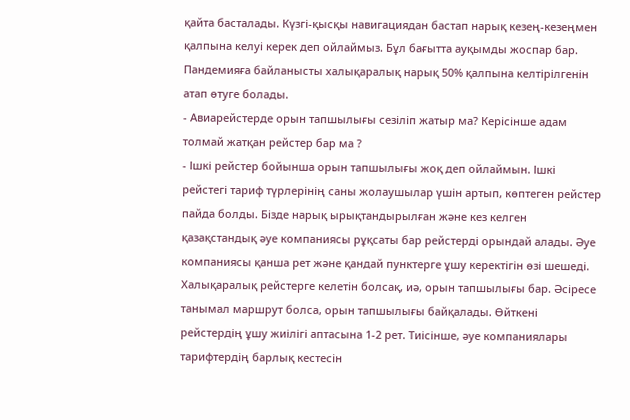қайта басталады. Күзгі-қысқы навигациядан бастап нарық кезең-кезеңмен қалпына келуі керек деп ойлаймыз. Бұл бағытта ауқымды жоспар бар. Пандемияға байланысты халықаралық нарық 50% қалпына келтірілгенін атап өтуге болады.
- Авиарейстерде орын тапшылығы сезіліп жатыр ма? Керісінше адам толмай жатқан рейстер бар ма ?
- Ішкі рейстер бойынша орын тапшылығы жоқ деп ойлаймын. Ішкі рейстегі тариф түрлерінің саны жолаушылар үшін артып, көптеген рейстер пайда болды. Бізде нарық ырықтандырылған және кез келген қазақстандық әуе компаниясы рұқсаты бар рейстерді орындай алады. Әуе компаниясы қанша рет және қандай пунктерге ұшу керектігін өзі шешеді.
Халықаралық рейстерге келетін болсақ, иә, орын тапшылығы бар. Әсіресе танымал маршрут болса, орын тапшылығы байқалады. Өйткені рейстердің ұшу жиілігі аптасына 1-2 рет. Тиісінше, әуе компаниялары тарифтердің барлық кестесін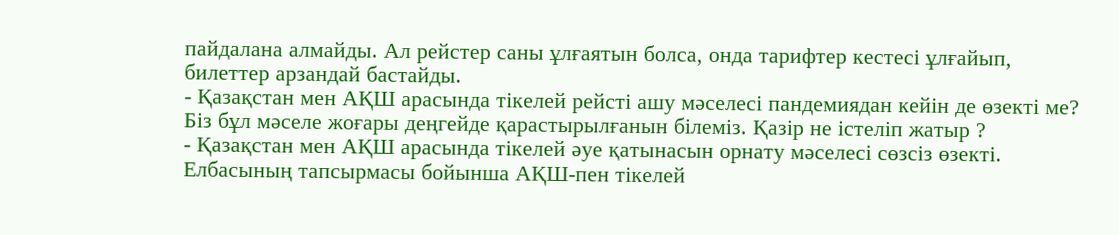пайдалана алмайды. Ал рейстер саны ұлғаятын болса, онда тарифтер кестесі ұлғайып, билеттер арзандай бастайды.
- Қазақстан мен АҚШ арасында тікелей рейсті ашу мәселесі пандемиядан кейін де өзекті ме? Біз бұл мәселе жоғары деңгейде қарастырылғанын білеміз. Қазір не істеліп жатыр ?
- Қазақстан мен АҚШ арасында тікелей әуе қатынасын орнату мәселесі сөзсіз өзекті. Елбасының тапсырмасы бойынша АҚШ-пен тікелей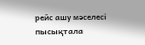рейс ашу мәселесі пысықтала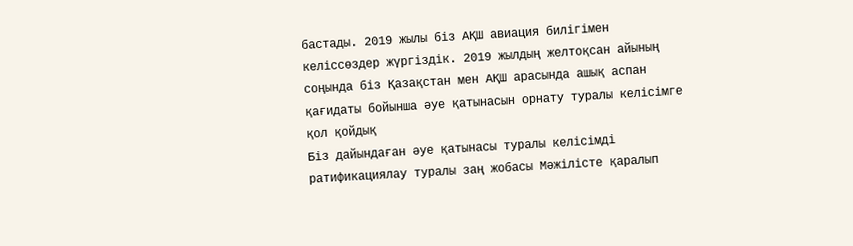бастады. 2019 жылы біз АҚШ авиация билігімен келіссөздер жүргіздік. 2019 жылдың желтоқсан айының соңында біз Қазақстан мен АҚШ арасында ашық аспан қағидаты бойынша әуе қатынасын орнату туралы келісімге қол қойдық
Біз дайындаған әуе қатынасы туралы келісімді ратификациялау туралы заң жобасы Мәжілісте қаралып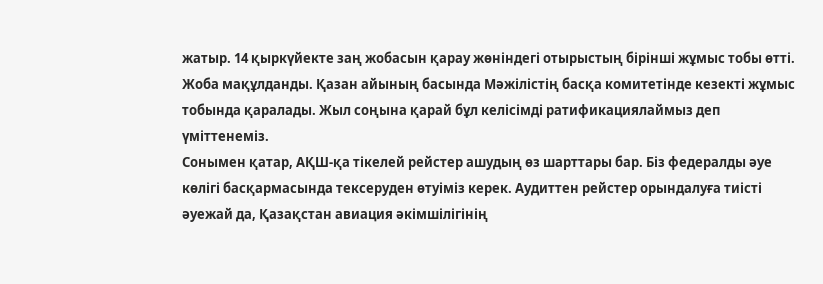жатыр. 14 қыркүйекте заң жобасын қарау жөніндегі отырыстың бірінші жұмыс тобы өтті. Жоба мақұлданды. Қазан айының басында Мәжілістің басқа комитетінде кезекті жұмыс тобында қаралады. Жыл соңына қарай бұл келісімді ратификациялаймыз деп үміттенеміз.
Сонымен қатар, АҚШ-қа тікелей рейстер ашудың өз шарттары бар. Біз федералды әуе көлігі басқармасында тексеруден өтуіміз керек. Аудиттен рейстер орындалуға тиісті әуежай да, Қазақстан авиация әкімшілігінің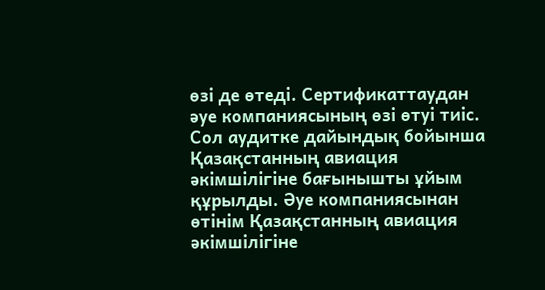өзі де өтеді. Сертификаттаудан әуе компаниясының өзі өтуі тиіс. Сол аудитке дайындық бойынша Қазақстанның авиация әкімшілігіне бағынышты ұйым құрылды. Әуе компаниясынан өтінім Қазақстанның авиация әкімшілігіне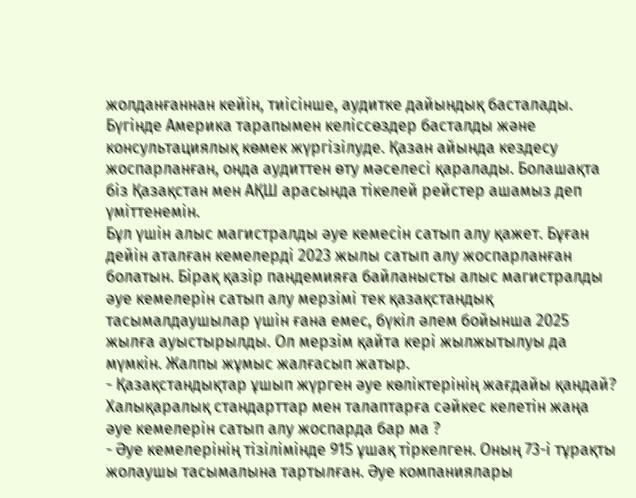жолданғаннан кейін, тиісінше, аудитке дайындық басталады.
Бүгінде Америка тарапымен келіссөздер басталды және консультациялық көмек жүргізілуде. Қазан айында кездесу жоспарланған, онда аудиттен өту мәселесі қаралады. Болашақта біз Қазақстан мен АҚШ арасында тікелей рейстер ашамыз деп үміттенемін.
Бұл үшін алыс магистралды әуе кемесін сатып алу қажет. Бұған дейін аталған кемелерді 2023 жылы сатып алу жоспарланған болатын. Бірақ қазір пандемияға байланысты алыс магистралды әуе кемелерін сатып алу мерзімі тек қазақстандық тасымалдаушылар үшін ғана емес, бүкіл әлем бойынша 2025 жылға ауыстырылды. Ол мерзім қайта кері жылжытылуы да мүмкін. Жалпы жұмыс жалғасып жатыр.
- Қазақстандықтар ұшып жүрген әуе көліктерінің жағдайы қандай? Халықаралық стандарттар мен талаптарға сәйкес келетін жаңа әуе кемелерін сатып алу жоспарда бар ма ?
- Әуе кемелерінің тізілімінде 915 ұшақ тіркелген. Оның 73-і тұрақты жолаушы тасымалына тартылған. Әуе компаниялары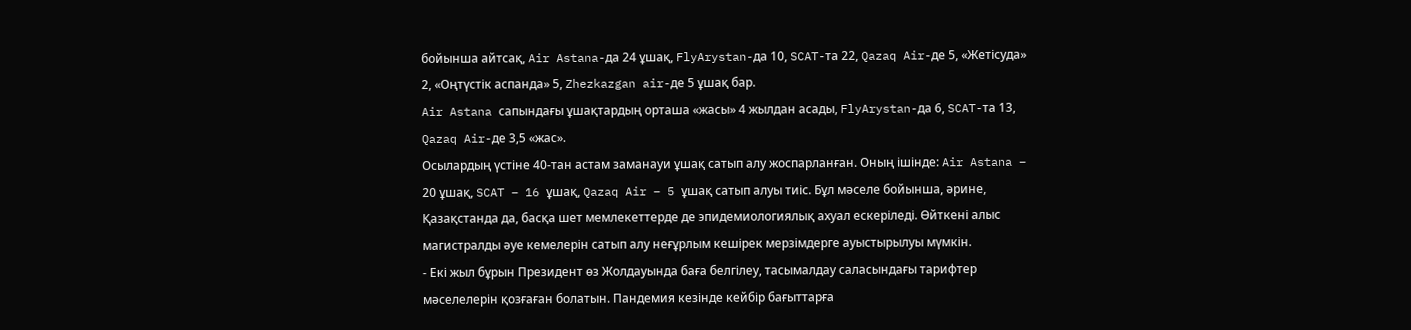бойынша айтсақ, Air Astana-да 24 ұшақ, FlyArystan-да 10, SCAT-та 22, Qazaq Air-де 5, «Жетісуда» 2, «Оңтүстік аспанда» 5, Zhezkazgan air-де 5 ұшақ бар.
Air Astana сапындағы ұшақтардың орташа «жасы» 4 жылдан асады, FlyArystan-да 6, SCAT-та 13, Qazaq Air-де 3,5 «жас».
Осылардың үстіне 40-тан астам заманауи ұшақ сатып алу жоспарланған. Оның ішінде: Air Astana – 20 ұшақ, SCAT – 16 ұшақ, Qazaq Air – 5 ұшақ сатып алуы тиіс. Бұл мәселе бойынша, әрине, Қазақстанда да, басқа шет мемлекеттерде де эпидемиологиялық ахуал ескеріледі. Өйткені алыс магистралды әуе кемелерін сатып алу неғұрлым кешірек мерзімдерге ауыстырылуы мүмкін.
- Екі жыл бұрын Президент өз Жолдауында баға белгілеу, тасымалдау саласындағы тарифтер мәселелерін қозғаған болатын. Пандемия кезінде кейбір бағыттарға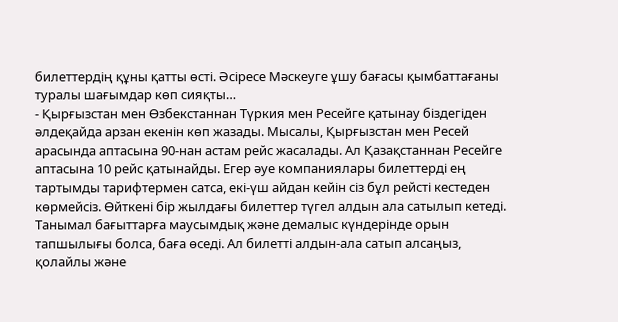билеттердің құны қатты өсті. Әсіресе Мәскеуге ұшу бағасы қымбаттағаны туралы шағымдар көп сияқты…
- Қырғызстан мен Өзбекстаннан Түркия мен Ресейге қатынау біздегіден әлдеқайда арзан екенін көп жазады. Мысалы, Қырғызстан мен Ресей арасында аптасына 90-нан астам рейс жасалады. Ал Қазақстаннан Ресейге аптасына 10 рейс қатынайды. Егер әуе компаниялары билеттерді ең тартымды тарифтермен сатса, екі-үш айдан кейін сіз бұл рейсті кестеден көрмейсіз. Өйткені бір жылдағы билеттер түгел алдын ала сатылып кетеді. Танымал бағыттарға маусымдық және демалыс күндерінде орын тапшылығы болса, баға өседі. Ал билетті алдын-ала сатып алсаңыз, қолайлы және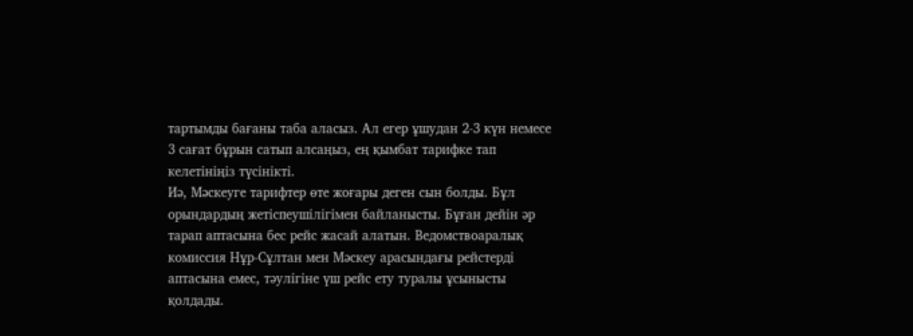тартымды бағаны таба аласыз. Ал егер ұшудан 2-3 күн немесе 3 сағат бұрын сатып алсаңыз, ең қымбат тарифке тап келетініңіз түсінікті.
Иә, Мәскеуге тарифтер өте жоғары деген сын болды. Бұл орындардың жетіспеушілігімен байланысты. Бұған дейін әр тарап аптасына бес рейс жасай алатын. Ведомствоаралық комиссия Нұр-Сұлтан мен Мәскеу арасындағы рейстерді аптасына емес, тәулігіне үш рейс ету туралы ұсынысты қолдады.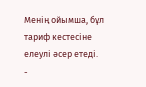Менің ойымша, бұл тариф кестесіне елеулі әсер етеді.
-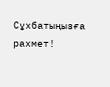Сұхбатыңызға рахмет!